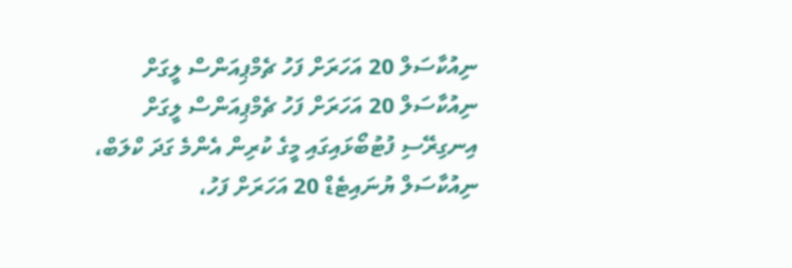ނިއުކާސަލް 20 އަހަރަށް ފަހު ޗެމްޕިއަންސް ލީގަށް
ނިއުކާސަލް 20 އަހަރަށް ފަހު ޗެމްޕިއަންސް ލީގަށް
އިނގިރޭސި ފުޓުބޯޅައިގައި މީގެ ކުރިން އެންމެ ގަދަ ކްލަބް، ނިއުކާސަލް ޔުނައިޓެޑް 20 އަހަރަށް ފަހު،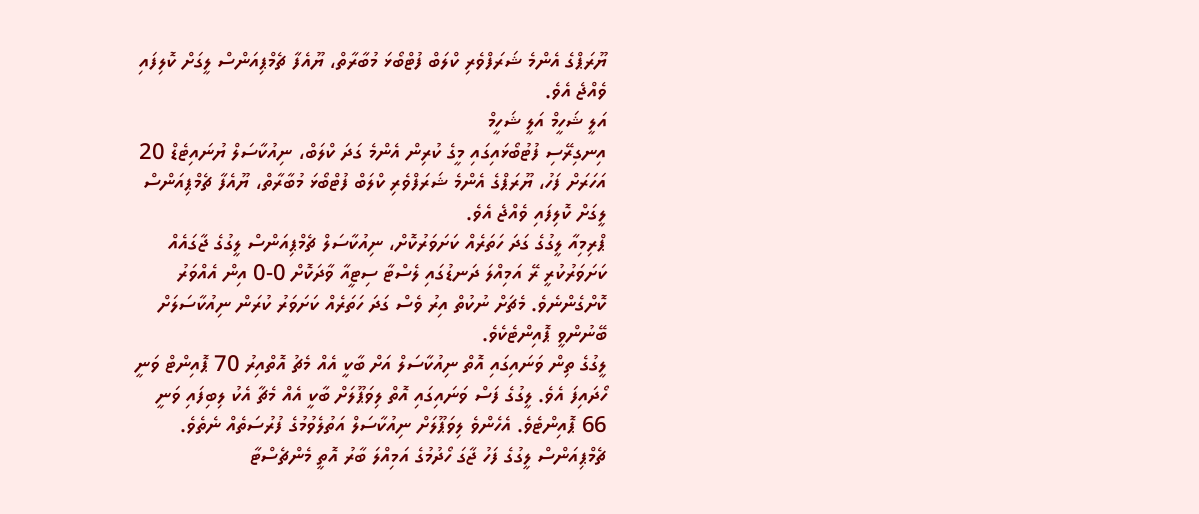ޔޫރަޕްގެ އެންމެ ޝަރަފްވެރި ކްލަބް ފުޓްބޯޅަ މުބާރާތް، ޔޫއެފާ ޗެމްޕިއަންސް ލީގަށް ކޮލިފައި ވެއްޖެ އެވެ.
އަލީ ޝަހީމް އަލީ ޝަހީމް
އިނގިރޭސި ފުޓުބޯޅައިގައި މީގެ ކުރިން އެންމެ ގަދަ ކްލަބް، ނިއުކާސަލް ޔުނައިޓެޑް 20 އަހަރަށް ފަހު، ޔޫރަޕްގެ އެންމެ ޝަރަފްވެރި ކްލަބް ފުޓްބޯޅަ މުބާރާތް، ޔޫއެފާ ޗެމްޕިއަންސް ލީގަށް ކޮލިފައި ވެއްޖެ އެވެ.
ޕްރިމިއާ ލީގުގެ ގަދަ ހަތަރެއް ކަށަވަރުކޮށް، ނިއުކާސަލް ޗެމްޕިއަންސް ލީގުގެ ޖާގައެއް ކަށަވަރުކުރީ ރޭ އަމިއްލަ ދަނޑުގައި ލެސްޓާ ސިޓީއާ ވާދަކޮށް 0-0 އިން އެއްވަރު ކޮށްގެންނެވެ. މެޗަށް ނުކުތް އިރު ވެސް ގަދަ ހަތަރެއް ކަށަވަރު ކުރަން ނިއުކާސަލަށް ބޭނުންވީ ޕޮއިންޓެކެވެ.
ލީގުގެ ތިން ވަނައިގައި އޮތް ނިއުކާސަލް އަށް ބާކީ އެއް މެޗު އޮތްއިރު 70 ޕޮއިންޓް ވަނީ ހޯދައިފަ އެވެ. ލީގުގެ ފަސް ވަނައިގައި އޮތް ލިވަޕޫލަށް ބާކީ އެއް މެޗާ އެކު ލިބިފައި ވަނީ 66 ޕޮއިންޓެވެ. އެހެންވެ ލިވަޕޫލަށް ނިއުކާސަލް އަތުލެވުމުގެ ފުރުސަތެއް ނެތެވެ.
ޗެމްޕިއަންސް ލީގުގެ ފަހު ޖާގަ ހޯދުމުގެ އަމިއްލަ ބާރު އޮތީ މެންޗެސްޓާ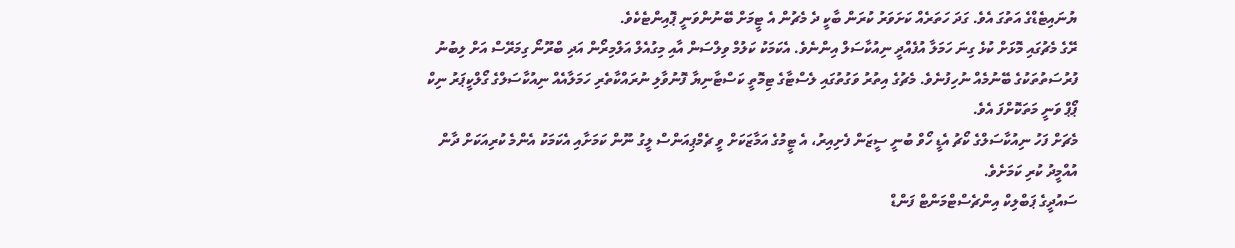ޔުނައިޓެޑްގެ އަތުގަ އެވެ. ގަދަ ހަތަރެއް ކަށަވަރު ކުރަން ބާކީ ދެ މެޗުން އެ ޓީމަށް ބޭނުންވަނީ ޕޮއިންޓެކެވެ.
ރޭގެ މެޗުގައި މޮޅަށް ކުޅެ ގިނަ ހަމަލާ އުފެއްދީ ނިއުކާސަލް އިންނެވެ. އެކަމަކު ކަލުމް ވިލްސަން އާއި މިގުއެލް އަލްމިރޯން އަދި ބްރޫނޯ ގިމަރޭސް އަށް ލިބުނު ފުރުސަތުތަކުގެ ބޭނުމެއް ނުހިފުނެވެ. މެޗުގެ އިތުރު ވަގުތުގައި ލެސްޓާގެ ޓިމޮތީ ކަސްޓާނިޔާ ފޮނުވާލި ނުރައްކާތެރި ހަމަލާއެއް ނިއުކާސަލްގެ ގޯލްކީޕަރު ނިކް ޕޯޕް ވަނީ މަތަކޮށްފަ އެވެ.
މެޗަށް ފަހު ނިއުކާސަލްގެ ކޯޗު އެޑީ ހޯވް ބުނީ ސީޒަން ފެށިއިރު، އެ ޓީމުގެ އަމާޒަކަށް ވީ ޗެމްޕިއަންސް ލީގު ނޫން ކަމަށާއި އެކަމަކު އެންމެ ކުރިއަކަށް ދާން އުއްމީދު ކުރި ކަމަށެވެ.
ސައުދީގެ ޕަބްލިކް އިންޗެސްޓްމަންޓް ފަންޑް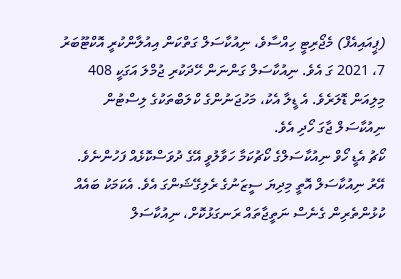(ޕީއައިއެފް) މެޖޯރިޓީ ހިއްސާވެ، ނިއުކާސަލް ގަތްކަން އިއުލާންކުރީ އޮކްޓޫބަރު 7، 2021 ގަ އެވެ. ނިއުކާސަލް ގަންނަން ހޭދަކުރި ޖުމްލަ އަގަކީ 408 މިލިއަން ޑޮލަރެވެ. އެ ޑީލާ އެކު، މަހުޖަނުންގެ ކްލަބްތަކުގެ ލިސްޓުން ނިއުކާސަލް ޖާގަ ހޯދި އެވެ.
ކޯޗު އެޑީ ހޯވް ނިއުކާސަލްގެ ކޯޗުކަމާ ހަވާލުވީ އޭގެ ދުވަސްކޮޅެއް ފަހުންނެވެ. އޭރު ނިއުކާސަލް އޮތީ މިދިޔަ ސީޒަނުގެ ރެލިގޭޝަންގަ އެވެ. އެކަމަކު ބައެއް ކުޅުންތެރިން ގެނެސް ނަތީޖާތައް ރަނގަޅުކޮށް، ނިއުކާސަލް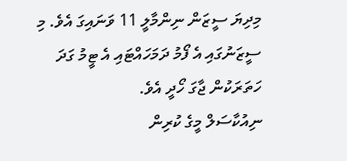މިދިޔަ ސީޒަން ނިންމާލީ 11 ވަނައިގަ އެވެ. މި ސީޒަނުގައި އެ ފޯމު ދަމަހައްޓައި އެ ޓީމު ގަދަ ހަތަރަކުން ޖާގަ ހޯދީ އެވެ.
ނިއުކާސަލް މީގެ ކުރިން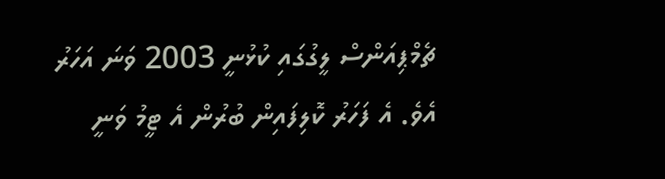ޗެމްޕިއަންސް ލީގުގައި ކުޅުނީ 2003 ވަނަ އަހަރު އެވެ. އެ ފަހަރު ކޮލިފައިން ބުރުން އެ ޓީމު ވަނީ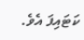ކަޓައިފަ އެވެ.